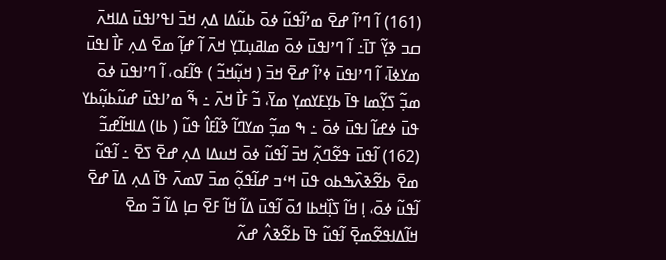(161) ߊ߬ ߣߴߊ߬ ߝߐ߫ ߘߴߊ߬ߟߎ߬ ߦߋ߫ ߕߎ߬ߡߊ ߡߍ߲ ߞߏ߫ ߊߟߴߊߟߎ߫ ߡߊߞߍ߫ ߛߏ ߢߌ߲߬ ߠߊ߫߸ ߊ߬ ߣߴߊߟߎ߫ ߦߋ߫ ߘߊߥߎ߲ߠߌ߲ ߞߍ߫ ߊ߬ ߝߊ߲߬ ߘߐ߫ ߡߍ߲ ߓߊ߯ ߊߟߎ߫ ߘߌߦߊ߫، ߊ߬ ߣߴߊߟߎ߫ ߦߴߊ߬ ߝߐ߫ ߞߏ߫ ( ߞߎ߲߬ߞߏ߬ ) ߟߊ߬ߓߋ، ߊ߬ ߣߴߊߟߎ߫ ߦߋ߫ ߘߏ߲߬ ߖߌ߲߬ߘߊ ߟߊ߫ ߕߌ߲ߓߌߘߌ߲ ߘߌ߫، ߏ߬ ߓߊ߯ ߞߍ߫ ߸ ߒ߬ ߘߴߊߟߎ߫ ߝߎ߬ߕߎ߲߬ߕߌ ߟߎ߫ ߦߝߊ߬ ߊߟߎ߫ ߦߋ߫ ߸ ߒ ߘߏ߲߬ ߘߌߣߊ߬ ߢߊ߬ߓߊ߮ ߟߎ߬ ( ߕߊ) ߡߊߞߊ߬ߝߏ߬
(162) ߊ߬ߟߎ߫ ߟߐ߬ߣߍ߲߬ ߞߏ߫ ߊ߬ߟߎ߬ ߦߋ߫ ߞߎߡߊ ߡߍ߲ ߝߐ߫ ߖߐ߫ ߸ ߊ߬ߟߎ߬ ߘߐ߫ ߕߐ߬ߢߍ߰ߒߕߋ ߟߎ߫ ߞߵߏ ߝߊ߬ߟߋ߲߬ ߘߏ߫ ߜߘߍ߫ ߟߊ߫ ߡߍ߲ ߡߊ߫ ߝߐ߫ ߊ߬ߟߎ߬ ߦߋ߫، ߊ߲ ߞߊ߬ ߖߊ߲߰ߞߕߊ ߗߋ߫ ߊ߬ߟߎ߫ ߡߊ߬ ߞߊ߬ ߓߐ߫ ߛߊ߲ ߡߊ߬ ߏ߬ ߘߐ߫ ߞߊ߬ߡߊߟߐ߬ߘߐ߲߫ ߊ߬ߟߎ߬ ߟߊ߫ ߕߐ߬ߢߍ߮ ߝߍ߬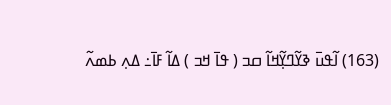(163) ߊ߬ߟߎ߫ ߢߌ߬ߣߌ߲߬ߞߊ߬ ߛߏ ( ߟߊ߫ ߞߏ ) ߡߊ߬ ߓߊ߫߸ ߡߍ߲ ߕߘߍ߬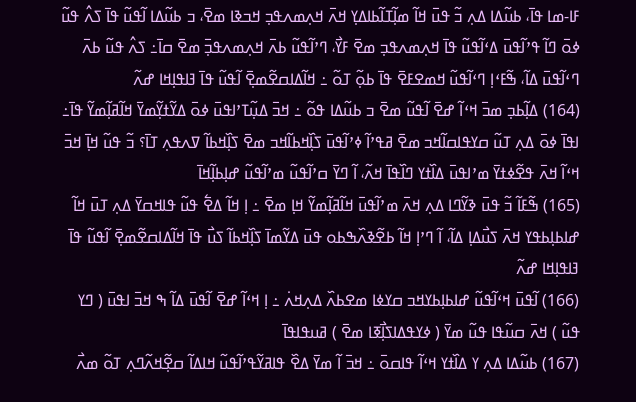ߓߊ-ߘߊ ߟߊ߫، ߕߎ߬ߡߊ ߡߍ߲ ߏ߬ ߟߎ߫ ߞߊ߬ ߘߊ߲߬ߠߊ߬ߕߊߡߌ߲ ߞߍ߫ ߞߍ߲ߘߍߟߏ߲ ߞߏߢߊ ߘߐ߫، ߏ ߕߎ߬ߡߊ ߊ߬ߟߎ߬ ߟߊ߫ ߖߍ߮ ߟߎ߬ ߦߋ߫ ߣߊ߬ ߟߴߊ߬ߟߎ߫ ߡߵߊ߬ߟߎ߬ ߟߊ߫ ߞߍ߲ߘߍߟߏ߲ ߘߐ߫ ߓߌ߯، ߣߴߊ߬ߟߎ߬ ߕߍ߫ ߞߍ߲ߘߍߟߏ߲߫ ߘߐ߫ ߛߊ߫߸ ߖߍ߮ ߟߎ߬ ߕߍ߫ ߣߵߊ߬ߟߎ߫ ߡߊ߬، ߒ߬ߓߵߊ߲ ߣߵߊ߬ߟߎ߬ ߞߘߐߓߐ߫ ߟߊ߫ ߕߋ߲߬ ߠߋ߬ ߸ ߞߊ߬ߡߊߛߐ߬ߘߐ߲߫ ߊ߬ߟߎ߬ ߟߊ߫ ߔߊߟߊ߲ߞߊ ߝߍ߬
(164) ߡߊ߲߬ߕߏ߲ ߘߏ߫ ߞߵߊ߬ ߝߐ߫ ߊ߬ߟߎ߬ ߘߐ߫ ߏ ߕߎ߬ߡߊ ߟߋ߬ ߸ ߞߏ߫ ߡߎ߲߬ߠߴߊߟߎ߫ ߦߋ߫ ߡߌ߬ߙߌ߲߬ߘߌ߫ ߞߊ߬ߥߊ߲߬ߘߌ߬ ߟߊ߫߸ ߊߟߊ߫ ߦߋ߫ ߡߍ߲ ߠߎ߬ ߛߌߟߊߛߊ߬ߞߏ ߘߐ߫ ߥߟߴߊ߬ ߦߴߊ߬ߟߎ߫ ߖߊ߲߰ߞߕߊ߬ߞߏ ߘߐ߫ ߖߊ߲߰ߞߕߊ߬ ߜߍߟߍ߲ ߠߊ߫؟ ߏ߬ ߟߎ߬ ߞߊ߲߫ ߞߏ߫ ߞߵߊ߬ ߞߍ߫ ߟߐ߬ߦߙߌ߫ ߘߴߊߟߎ߫ ߡߊ߰ߙߌ ߣߊ߰ߟߊ߫ ߞߍ߬، ߊ߬ ߣߌ߫ ߛߴߊ߬ߟߎ߬ ߘߴߊ߬ߟߎ߬ ߝߊ߲ߕߊ߲߬ߞߊ߫
(165) ߒ߬ߓߊ߬ ߏ߬ ߟߎ߫ ߢߌ߬ߣߊ ߡߍ߲ ߞߍ߫ ߘߴߊ߬ߟߎ߫ ߞߊ߬ߥߊ߲߬ߘߌ߬ ߞߊ߲ ߘߐ߫ ߸ ߊ߲ ߞߊ߬ ߡߐ߱ ߟߎ߬ ߟߊߞߛߌ߫ ߡߍ߲ ߠߎ߫ ߞߊ߬ ߝߊߕߊ߲ߕߟߌ ߞߍ߫ ߖߎ߯ߡߊ߲ ߡߊ߬، ߊ߬ ߣߴߊ߲ ߞߊ߬ ߕߐ߬ߢߍ߰ߒߕߋ ߟߎ߫ ߡߌ߬ߘߊ߫ ߖߊ߲߰ߞߕߊ߬ ߖߎ߯ ߟߊ߫ ߞߊ߬ߡߊߛߐ߬ߘߐ߲߫ ߊ߬ߟߎ߬ ߟߊ߫ ߔߊߟߊ߲ߞߊ ߝߍ߬
(166) ߊ߬ߟߎ߫ ߞߵߊ߬ߟߎ߬ ߝߊߕߊ߲ߕߌߞߏ ߛߌߦߊ ߘߐߕߍ߰ ߡߍ߲ߞߍ߭ ߸ ߊ߲ ߞߵߊ߬ ߝߐ߫ ߊ߬ߟߎ߫ ߡߊ߬ ߒ ߞߏ߫ ߊߟߎ߫ ( ߣߌ ߟߎ߬ ) ߞߍ߫ ߛߎ߬ߟߊ ߟߎ߬ ߘߌ߫ ( ߦߌߟߡߊߖߊ߲߯ߧߊ ߘߐ߫ ) ߥߎߟߊߟߊ߫
(167) ߕߎ߬ߡߊ ߡߍ߲ ߌ ߡߊ߰ߙߌ ߞߵߊ߬ ߟߊߛߋ߫ ߸ ߞߏ߫ ߊ߬ ߘߌ߫ ߡߐ߰ ߟߊߥߌ߬ߟߴߊ߬ߟߎ߬ ߞߊߡߊ߬ ߛߐ߲߬ߞߍ߬ߣߍ߲ ߠߋ߬ ߘߍ߯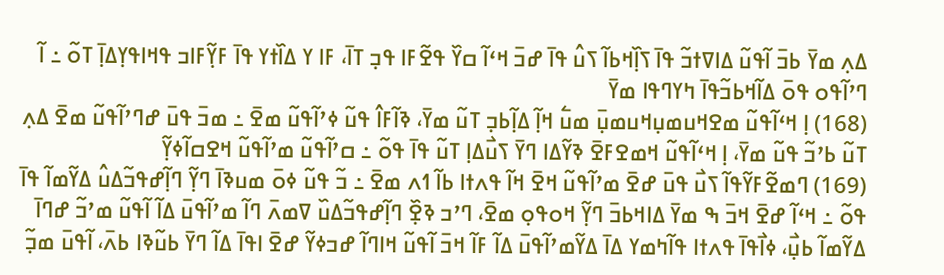ߡߍ߲ ߘߌ߫ ߕߏ߫ ߊ߬ߟߎ߬ ߡߊߜߙߏ߬ ߟߊ߫ ߖߊ߲߰ߞߕߊ߬ ߖߎ߮ ߟߊ߫ ߝߏ߫ ߞߵߊ߬ ߛߌ߰ ߟߐ߬ߓߊ ߟߏ߲ ߠߊ߫، ߓߊ ߌ ߡߊ߰ߙߌ ߟߊ߫ ߓߌ߲߬ߓߊߏ ߟߞߊߟߌ߲ߡߊ߲߫ ߠߋ߬ ߸ ߊ߬ ߣߴߊ߬ߟߋ ߟߋ߫ ߡߊ߬ߞߕߏ߬ߟߊ߫ ߤߌߣߟߊ ߘߌ߫
(168) ߊ߲ ߞߵߊ߬ߟߎ߬ ߘߐߞߎߘߎ߲ߞߎߘߎ߲߫ ߘߎ߱ ߞߊ߲߬ ߡߊ߲߬ߕߏ߲ ߠߎ߬ ߘߌ߫، ߢߊ߬ߓߊ߮ ߟߎ߬ ߦߴߊ߬ߟߎ߬ ߘߐ߫ ߸ ߘߏ߫ ߟߎ߫ ߝߣߴߊ߬ߟߎ߬ ߘߐ߫ ߡߍ߲ ߠߎ߬ ߕߴߏ߬ ߟߎ߬ ߘߌ߫، ߊ߲ ߞߵߊ߬ߟߎ߬ ߞߘߐߓߐ߫ ߢߌ߬ߡߊ ߣߌ߫ ߖߎ߯ߡߊ߲ ߠߎ߬ ߟߊ߫ ߟߋ߬ ߸ ߛߴߊ߬ߟߎ߬ ߘߴߊ߬ߟߎ߬ ߞߐߛߊ߬ߦߌ߲߬
(169) ߣߘߐ߬ߓߌ߬ߟߊ߬ ߖߎ߯ ߟߎ߫ ߝߐ߫ ߘߴߊ߬ߟߎ߬ ߞߐ߫ ߞߊ߬ ߟߍߙߊ ߕߊ߬ ߗߍ ߘߐ߫ ߸ ߏ߬ ߟߎ߬ ߦߋ߫ ߘߎߢߊ߫ ߣߌ߲߬ ߣߊ߲߬ߝߟߏ߬ߡߎ߮ ߡߌ߬ߘߊ߬ ߟߊ߫ ߟߋ߬ ߸ ߞߵߊ߬ ߝߐ߫ ߞߏ߫ ߒ ߘߌ߫ ߡߊߞߕߏ߫ ߣߌ߲߬ ߞߋߟߋ߲ ߘߐ߫، ߣߴߏ ߢߐ߲߰ ߣߊ߲߬ߝߟߏ߬ߡߎ߰ ߜߘߍ߫ ߣߊ߬ ߘߴߊ߬ߟߎ߫ ߡߊ߬ ߊ߬ߟߎ߬ ߘߴߏ߬ ߝߣߊ߫ ߡߌ߬ߘߊ߬ ߕߎ߲߯، ߦߊ߯ߟߊ߫ ߟߍߙߊ ߟߊ߬ߤߘߌ ߡߊ߫ ߡߌ߬ߘߴߊ߬ߟߎ߫ ߡߊ߬ ߓߊ߬ ߞߏ߫ ߊ߬ߟߎ߬ ߞߊߣߊ߬ ߝߏߦߌ߬ ߝߐ߫ ߊߟߊ߫ ߡߊ߬ ߣߌ߫ ߕߎ߬ߢߊ ߕߍ߫، ߊ߬ߟߎ߫ ߘߏ߲߬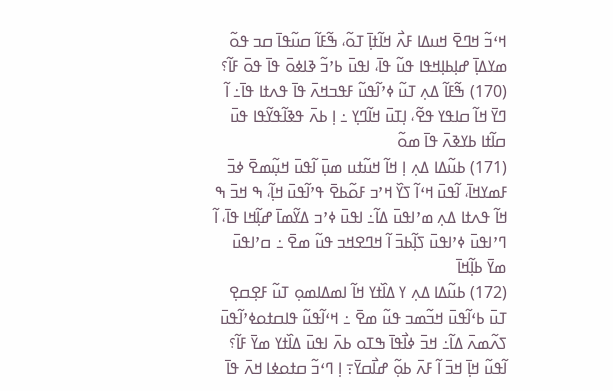ߞߵߏ߬ ߞߣߐ߫ ߞߎߡߊ ߓߍ߯ ߞߊ߬ߙߊ߲߫ ߠߋ߬، ߒ߬ߓߊ߬ ߛߎ߬ߟߊ߫ ߛߏ ߟߋ߬ ߘߌߡߊ߲߫ ߝߊ߲ߕߊ߲ߞߟߊ ߟߎ߬ ߟߊ߫، ߊߟߎ߫ ߕߴߏ߬ ߢߊߦߋ߫ ߟߊ߫ ߟߋ߫ ߓߊ߬؟
(170) ߒ߬ߓߊ߬ ߡߍ߲ ߠߎ߬ ߦߴߊ߬ߟߎ߬ ߓߟߏߞߍ߫ ߟߊ߫ ߟߍߙߊ ߟߊ߫߸ ߊ߬ ߣߌ߫ ߞߊ߬ ߛߊߟߌ ߟߐ߬، ߊ߲ߠߎ߫ ߞߊ߬ߣߌ߲ ߸ ߊ߲ ߕߍ߫ ߟߢߊ߬ߟߌ߬ߟߊ ߟߎ߫ ߛߊ߬ߙߊ ߕߌߢߍ߫ ߟߊ߫ ߘߋ߬
(171) ߕߎ߬ߡߊ ߡߍ߲ ߊ߲ ߞߊ߬ ߞߎ߬ߙߎ ߘߎ߲߫ ߊ߬ߟߎ߫ ߞߎ߲߬ߘߐ߫ ߦߏ߫ ߓߘߌߞߊ߫، ߊ߬ߟߎ߫ ߞߵߊ߬ ߖߌ߰ ߞߴߏ ߓߋ߬ߕߐ߫ ߟߴߊ߬ߟߎ߫ ߞߊ߲߬، ߒ ߞߏ߫ ߒ ߞߊ߬ ߟߍߙߊ ߡߍ߲ ߘߴߊߟߎ߫ ߡߊ߬߸ ߊߟߎ߫ ߦߴߏ ߡߌ߬ߘߊ߫ ߝߊ߲߬ߞߊ ߟߊ߫، ߊ߬ ߣߴߊߟߎ߫ ߦߴߊߟߎ߫ ߖߊ߲߬ߕߏ߫ ߊ߬ ߞߣߐߞߏ ߟߎ߬ ߘߐ߫ ߸ ߛߴߊߟߎ߫ ߘߌ߫ ߕߊ߲߬ߞߊ߫
(172) ߕߎ߬ߡߊ ߡߍ߲ ߌ ߡߊ߰ߙߌ ߞߊ߬ ߊߘߡߊߘߋ߲ ߠߎ߬ ߓߐ߲ߛߐ߲ ߠߎ߫ ߕߵߊ߬ߟߎ߫ ߞߏ߬ߘߏ ߟߎ߬ ߘߐ߫ ߸ ߞߵߊ߬ߟߎ߬ ߟߊߛߙߋߦߴߊ߬ߟߎ߫ ߖߍ߬ߘߍ߫ ߡߊ߬߸ ߞߏ߫ ߦߊ߯ߟߊ߫ ߒߠߋ ߕߍ߫ ߊߟߎ߫ ߡߊ߰ߙߌ ߘߌ߫ ߓߊ߬؟ ߊ߬ߟߎ߬ ߞߊ߲߫ ߞߏ߫ ߊ߬ ߓߍ߫ ߕߋ߲߬ ߝߊ߯ߛߌ߫߹ ߊ߲ ߣߵߏ߬ ߛߙߋߦߊ ߞߍ߫ ߟߊ߫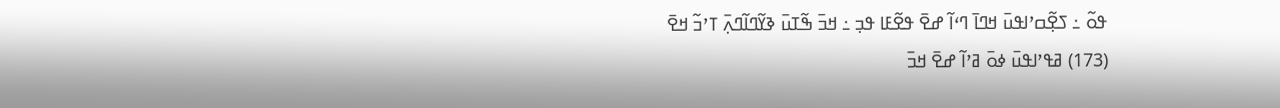ߟߋ߬ ߸ ߖߐ߲߬ߛߴߊߟߎ߫ ߞߣߊ߫ ߣߵߊ߬ ߝߐ߫ ߟߐ߬ߓߊ ߟߏ߲ ߸ ߞߏ߫ ߒ߬ߠߎ߫ ߢߌ߬ߣߊ߬ߣߍ߲߫ ߠߴߏ߬ ߞߐ߫
(173) ߥߟߴߊߟߎ߫ ߦߋ߫ ߥߴߊ߬ ߝߐ߫ ߞߏ߫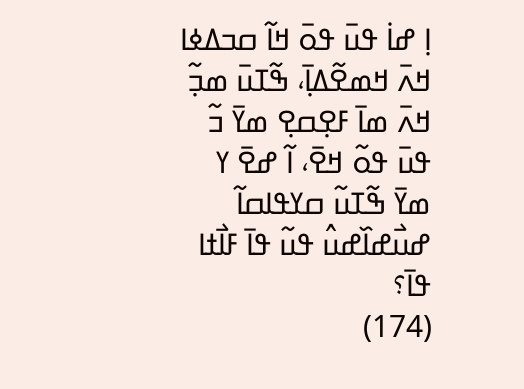ߊ߲ ߝߊ߭ ߟߎ߫ ߟߋ߫ ߞߊ߬ ߛߏߡߦߊ ߞߍ߫ ߞߘߐ߬ߡߊ߲߫، ߒ߬ߠߎ߫ ߘߏ߲߬ ߞߍ߫ ߘߊ߫ ߓߐ߲ߛߐ߲ ߘߌ߫ ߏ߬ ߟߎ߫ ߟߋ߬ ߞߐ߫، ߊ߬ ߝߐ߫ ߌ ߘߌ߫ ߒ߬ߠߎ߬ ߛߌߟߊߛߊ߬ ߝߎ߯ߝߊ߰ߝߎ߮ ߟߎ߬ ߟߊ߫ ߓߊ߯ߙߊ ߟߊ߫؟
(174)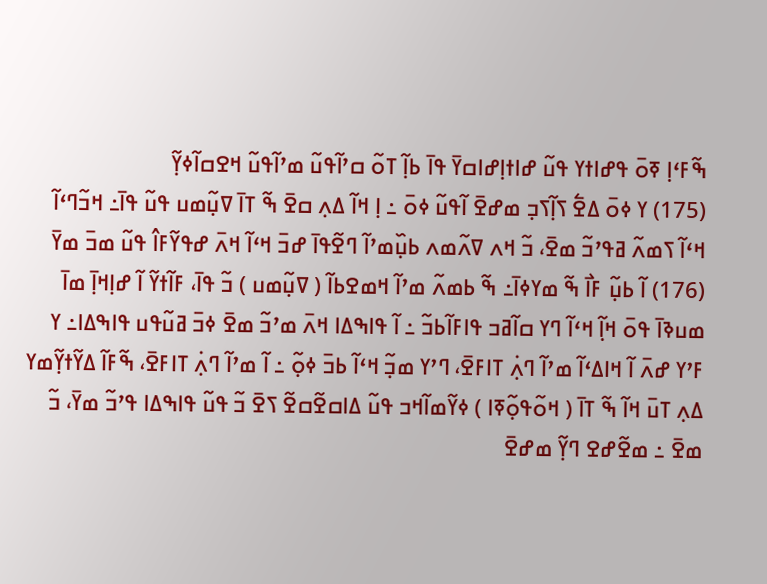ߒ߬ߓߵߊ߲ ߧߋ߫ ߟߝߊߙߌ ߟߎ߬ ߝߊߙߊ߲ߝߊߛߌ߫ ߟߊ߫ ߕߊ߲߬ ߠߋ߬ ߛߴߊ߬ߟߎ߬ ߘߴߊ߬ߟߎ߬ ߞߐߛߊ߬ߦߌ߲߬
(175) ߌ ߦߋ߫ ߡߐ߱ ߖߊ߲߬ߖߏ߲ ߘߝߐ߫ ߊ߬ߟߎ߬ ߦߋ߫ ߸ ߊ߲ ߞߊ߬ ߡߍ߲ ߛߐ߫ ߒ߬ ߠߊ߫ ߜߎ߲߬ߘߎ ߟߎ߬ ߟߊ߫߸ ߞߏ߬ߣߵߊ߬ ߞߵߊ߬ ߖߘߍ߬ ߥߟߴߏ߬ ߘߐ߫، ߏ߬ ߞߍ ߜߍ߬ߘߍ ߕߎ߲߰ߘߴߊ߬ ߣߐ߬ߟߊ߫ ߝߏ߫ ߞߵߊ߬ ߞߍ߫ ߝߟߌ߬ߓߊ߮ ߟߎ߬ ߘߏ߫ ߘߌ߫
(176) ߊ߬ ߕߎ߲߬ ߓߊ߯ ߒ߬ ߘߌߦߊ߫߸ ߒ߬ ߕߘߍ߬ ߘߴߊ߬ ߞߘߐߕߊ߬ ( ߜߎ߲߬ߘߎ ) ߏ߬ ߟߊ߫، ߓߊ߬ߙߌ߬ ߊ߬ ߝߊ߲ߞߊ߲߫ ߘߊ߫ ߘߎߢߊ߫ ߟߋ߫ ߞߊ߲߬ ߞߵߊ߬ ߣߌ ߛߊ߬ߥߏ ߟߊߓߊ߬ߕߏ߬ ߸ ߊ߬ ߟߊߒߡߊ ߞߍ߫ ߘߴߏ߬ ߘߐ߫ ߦߏ߫ ߥߎ߬ߟߎ ߟߊߒߡߊ߸ ߌ ߓߴߌ ߝߍ߫ ߊ߬ ߞߊߡߵߊ߬ ߘߴߊ߬ ߣߍ߲߭ ߠߊߓߐ߫، ߣߴߌ ߘߏ߲߬ ߞߵߊ߬ ߕߏ߫ ߦߋ߲߬ ߸ ߊ߬ ߘߴߊ߬ ߣߍ߲߭ ߠߊߓߐ߫، ߒ߬ߓߊ߬ ߡߌ߬ߙߌ߲߬ߘߌ ߡߍ߲ ߠߎ߫ ߞߊ߬ ߒ߬ ߠߊ߫ ( ߞߋ߬ߟߋ߲߬ߧߊ ) ߦߌ߬ߘߊ߬ߞߏ ߟߎ߬ ߡߊߛߐ߬ߛߐ߬ ߖߐ߫ ߏ߬ ߟߎ߬ ߟߊߒߡߊ ߟߴߏ߬ ߘߌ߫، ߏ߬ ߘߐ߫ ߸ ߘߐ߬ߝߐ ߣߌ߲߬ ߘߝߐ߫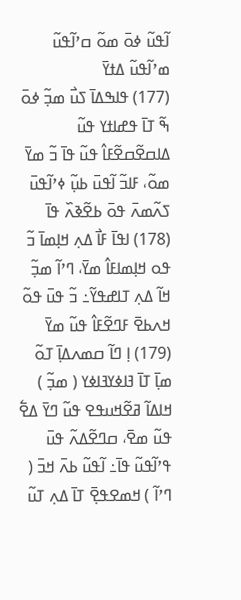ߊ߬ߟߎ߬ ߦߋ߫ ߘߋ߬ ߛߴߊ߬ߟߎ߬ ߘߴߊ߬ߟߎ߬ ߡߙߌ߫
(177) ߟߊߒߡߊ߫ ߖߎ߯ ߘߏ߲߬ ߦߋ߫ ߒ߬ ߠߊ߫ ߟߝߊߙߌ ߟߎ߬ ߡߊߛߐ߬ߛߐ߬ߓߊ߮ ߟߎ߬ ߟߊ߫ ߏ߬ ߘߌ߫ ߘߋ߬، ߓߊߏ߬ ߊ߬ߟߎ߫ ߕߎ߲߬ ߦߴߊ߬ߟߎ߫ ߖߍ߬ߘߍ߫ ߟߋ߫ ߕߐ߬ߢߍ߰ ߟߊ߫
(178) ߊߟߊ߫ ߓߊ߯ ߡߍ߲ ߞߊ߲ߘߊ߫ ߏ߬ ߟߋ ߞߊ߲ߘߊߓߊ߮ ߘߌ߫، ߣߴߊ߬ ߘߏ߲߬ ߞߊ߬ ߡߍ߲ ߠߊߝߟߌ߬߸ ߏ߬ ߟߎ߫ ߟߋ߬ ߞߍߕߐ߫ ߓߣߐ߬ߓߊ߮ ߟߎ߬ ߘߌ߫
(179) ߊ߲ ߣߊ߬ ߛߘߍߡߊ߲߫ ߠߋ߬ ߘߊ߲߫ ߠߊ߫ ߔߊߦߌߔߊߦߌ ( ߘߏ߲߬ ) ߞߊߡߊ߬ ߥߐ߬ߞߎߟߐ ߟߎ߬ ߣߌ߫ ߡߐ߱ ߟߎ߬ ߘߐ߫، ߛߣߐ߬ߡߍ߬ ߟߎ߫ ߟߴߊ߬ߟߎ߬ ߟߊ߫߸ ߊ߬ߟߎ߬ ߕߍ߫ ߞߏ߫ ( ߣߴߊ߬ ) ߞߘߐߟߐ߲߫ ߠߊ߫ ߡߍ߲ ߠߎ߬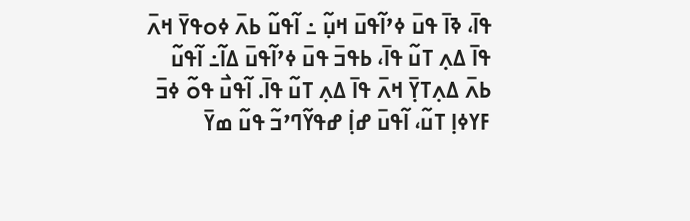ߟߊ߫، ߢߊ߫ ߟߎ߫ ߦߴߊ߬ߟߎ߫ ߞߎ߲߬ ߸ ߊ߬ߟߎ߬ ߕߍ߫ ߦߋߟߌ߫ ߞߍ߫ ߟߊ߫ ߡߍ߲ ߠߎ߬ ߟߊ߫، ߕߟߏ߫ ߟߎ߫ ߦߴߊ߬ߟߎ߫ ߡߊ߬߸ ߊ߬ߟߎ߬ ߕߍ߫ ߡߍ߲ߠߌ߲߫ ߞߍ߫ ߟߊ߫ ߡߍ߲ ߠߎ߬ ߟߊ߫. ߊ߬ߟߎ߯ ߟߋ߬ ߦߏ߫ ߓߌߦߊ߲ ߠߎ߬، ߊ߬ߟߎ߫ ߝߊ߲߭ ߝߟߌ߬ߣߴߏ߬ ߟߎ߬ ߘߌ߫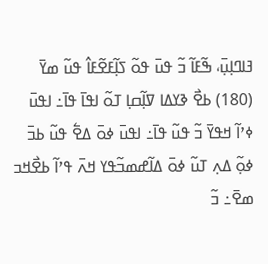ߔߊߣߊ߲ߎ߲߫، ߒ߬ߓߊ߬ ߏ߬ ߟߎ߫ ߟߋ߬ ߖߊ߲߬ߓߐ߬ߓߊ߮ ߟߎ߬ ߘߌ߫
(180) ߕߐ߯ ߢߌߡߊ ߜߊ߲߬ߛߊ߲ ߠߋ߬ ߊߟߊ߫ ߟߊ߫߸ ߊߟߎ߫ ߦߴߊ߬ ߞߟߌ߫ ߏ߬ ߟߎ߬ ߟߊ߫߸ ߊߟߎ߫ ߦߋ߫ ߡߐ߱ ߟߎ߬ ߕߏ߫ ߦߋ߲߬ ߡߍ߲ ߠߎ߬ ߦߋ߫ ߡߊ߬ߝߘߏ߬ߟߌ ߞߍ߫ ߟߴߊ߬ ߕߐ߯ߞߏ ߘߐ߫߸ ߏ߬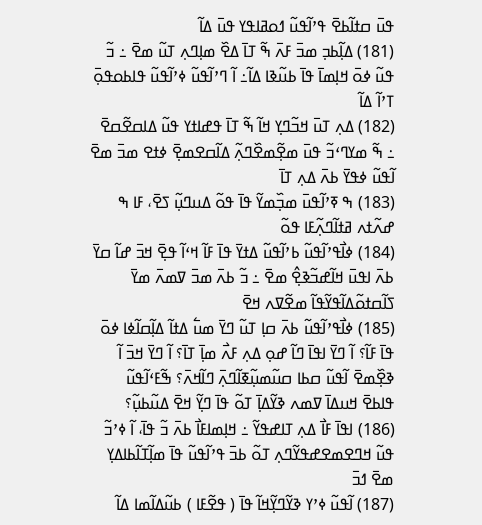ߟߎ߫ ߛߙߊ߬ߕߐ߫ ߟߴߊ߬ߟߎ߬ ߗߋߥߊߟߌ ߟߎ߫ ߡߊ߬
(181) ߡߊ߲߬ߕߏ߲ ߘߏ߫ ߓߍ߫ ߒ߬ ߠߊ߫ ߡߐ߰ ߘߊ߲ߣߍ߲ ߠߎ߬ ߘߐ߫ ߸ ߏ߬ ߟߎ߬ ߦߋ߫ ߞߊ߲ߘߊ߫ ߟߊ߫ ߕߎ߬ߢߊ ߡߊ߬߸ ߊ߬ ߣߴߊ߬ߟߎ߬ ߦߴߊ߬ߟߎ߬ ߟߊߕߋߟߋ߲߫ ߠߴߊ߬ ߡߊ߬
(182) ߡߍ߲ ߠߎ߫ ߞߏ߬ߣߌ߲ ߞߊ߬ ߒ߬ ߠߊ߫ ߟߝߊߙߌ ߟߎ߬ ߡߊߛߐ߬ߛߐ߫ ߸ ߒ߬ ߘߌߣߵߏ߬ ߟߎ߫ ߘߐ߲߬ߘߐ߰ߣߍ߲߬ ߡߊ߬ߛߐߘߐ߲߫ ߦߙߐ ߘߏ߫ ߘߐ߫ ߊ߬ߟߎ߬ ߦߟߌ߫ ߕߍ߫ ߡߍ߲ ߠߊ߫
(183) ߒ ߧߴߊ߬ߟߎ߫ ߘߏ߲߰ߘߌ߬ ߟߊ߫ ߟߋ߬ ߡߎߣߎ߲߬ ߖߐ߫، ߓߊ ߒ ߝߍ߬ߙߍ ߥߙߊ߬ߣߍ߲߬ߓߊ ߟߋ߬
(184) ߦߊ߯ߟߴߊ߬ߟߎ߬ ߕߴߊ߬ߟߎ߬ ߡߙߌ߫ ߟߊ߫ ߓߊ߬ ߞߵߊ߬ ߟߐ߲߫ ߞߏ߫ ߝߊ߬ ߛߌ߫ ߕߍ߫ ߊߟߎ߫ ߞߊ߬ߝߏ߬ߢߐ߲߮ ߘߐ߫ ߸ ߏ߬ ߕߍ߫ ߘߏ߫ ߜߘߍ߫ ߘߌ߫ ߖߊ߬ߛߙߋ߬ߡߊ߬ߟߌ߬ߟߊ߬ ߘߐ߬ߜߍ ߞߐ߫
(185) ߦߊ߯ߟߴߊ߬ߟߎ߬ ߕߍ߫ ߛߊ߲ ߠߎ߬ ߣߌ߫ ߘߎ߱ ߡߙߊ߬ ߡߊ߲߬ߛߊ߬ߦߊ ߦߋ߫ ߟߊ߫ ߓߊ߬؟ ߊ߬ ߣߌ߫ ߊߟߊ߫ ߣߊ߬ ߝߋ߲ ߡߍ߲ ߓߍ߯ ߘߊ߲߫ ߠߊ߫؟ ߊ߬ ߣߌ߫ ߞߏ߫ ߊ߬ ߢߐ߲߰ߘߐ߫ ߊ߬ߟߎ߬ ߛߕߊ ߛߎ߬ߘߎ߲߬ߧߊ߬ߣߍ߲߫ ߣߊ߬ߞߍ߫؟ ߒ߬ߓߵߊ߬ߟߎ߬ ߟߊߕߐ߫ ߞߎߡߊ߫ ߜߘߍ ߢߌ߬ߡߊ߲߫ ߠߋ߬ ߟߊ߫ ߣߌ߲߬ ߞߐ߫ ߡߎ߬ߕߎ߲߬؟
(186) ߊߟߊ߫ ߓߊ߯ ߡߍ߲ ߠߊߝߟߌ߬ ߸ ߞߊ߲ߘߊߓߊ߯ ߕߍ߫ ߏ߬ ߟߊ߫، ߊ߬ ߦߴߏ߬ ߟߎ߬ ߞߣߐߘߐߝߟߌ߬ߣߍ߲ ߠߋ߬ ߕߏ߫ ߟߴߊ߬ߟߎ߬ ߟߊ߫ ߘߊ߲߬ߠߊ߬ߕߊߡߌ߲ ߘߐ߫ ߗߏ߫
(187) ߊ߬ߟߎ߬ ߦߴߌ ߢߌ߬ߣߌ߲߬ߞߊ߬ ߟߊ߫ ( ߟߐ߬ߓߊ ) ߕߎ߬ߡߊ߬ߘߊ ߡߊ߬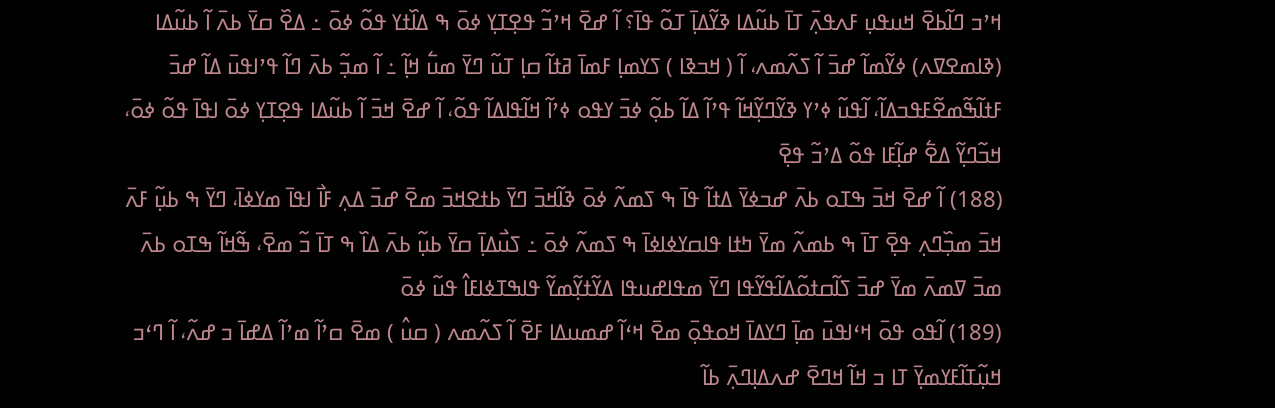ߞߴߏ ߣߊ߬ߕߐ߫ ߞߎߟߎ߲ ߓߍߟߍ߲߫ ߠߊ߫ ߕߎ߬ߡߊ ߢߌ߬ߡߊ߲߫ ߠߋ߬ ߟߊ߫؟ ߊ߬ ߝߐ߫ ߞߴߏ߬ ߟߐ߲ߠߌ߲ ߦߋ߫ ߒ ߡߊ߰ߙߌ ߟߋ߬ ߦߋ߫ ߸ ߡߐ߰ ߛߌ߫ ߕߍ߫ ߊ߬ ߕߎ߬ߡߊ (ߢߊߘߐߜߍ) ߦߌ߬ߘߊ߬ ߝߏ߫ ߊ߬ ߖߍ߬ߘߍ، ߊ߬ ( ߞߏߢߊ ) ߖߌߘߊ߲ ߓߘߊ߫ ߥߙߊ߬ ߛߊ߲ ߠߎ߬ ߣߌ߫ ߘߎ߱ ߞߊ߲߬ ߸ ߊ߬ ߘߏ߲߬ ߕߍ߫ ߣߊ߬ ߟߴߊߟߎ߫ ߡߊ߬ ߝߏ߫ ߓߙߊ߬ߒ߬ߘߐ߬ߓߟߏߡߊ߬، ߊ߬ߟߎ߬ ߦߴߌ ߢߌ߬ߣߌ߲߬ߞߊ߬ ߟߴߊ߬ ߡߊ߬ ߕߋ߲߬ ߦߏ߫ ߌߟߋ ߦߴߊ߬ ߞߊ߬ߟߊߡߊ߬ ߟߋ߬، ߊ߬ ߝߐ߫ ߞߏ߫ ߊ߬ ߕߎ߬ߡߊ ߟߐ߲ߠߌ߲ ߦߋ߫ ߊߟߊ߫ ߟߋ߬ ߦߋ߫، ߞߏ߬ߣߌ߲߬ ߡߐ߱ ߝߊ߲߬ߓߊ ߟߋ߬ ߡߴߏ߬ ߟߐ߲߫
(188) ߊ߬ ߝߐ߫ ߞߏ߫ ߒߠߋ ߕߍ߫ ߝߏߦߌ߫ ߡߙߊ߬ ߟߊ߫ ߒ ߖߘߍ߬ ߦߋ߫ ߢߊ߬ߞߏ߫ ߣߌ߫ ߕߙߐߞߏ߫ ߘߐ߫ ߝߏ߫ ߡߍ߲ ߓߊ߯ ߊߟߊ߫ ߘߌߦߊ߫، ߣߌ߫ ߒ ߕߎ߲߬ ߓߍ߫ ߞߏ߫ ߘߏ߲߰ߣߍ߲ ߟߐ߲߫ ߠߊ߫ ߒ ߕߘߍ߬ ߘߌ߫ ߤߙߊ ߟߊߛߌߦߊߦߊ߫ ߒ ߖߘߍ߬ ߦߋ߫ ߸ ߖߎ߯ߡߊ߲߫ ߛߌ߫ ߕߎ߲߬ ߕߍ߫ ߡߊ߰ ߒ ߠߊ߫ ߏ߬ ߘߐ߫، ߒ߬ߞߊ߬ ߒߠߋ ߕߍ߫ ߘߏ߫ ߜߘߍ߫ ߘߌ߫ ߝߏ߫ ߖߊ߬ߛߙߋ߬ߡߊ߬ߟߌ߬ߟߊ ߣߌ߫ ߘߟߊߝߎߟߊ ߡߌ߬ߙߌ߲߬ߘߌ߬ ߟߊߒߠߦߊߓߊ߮ ߟߎ߬ ߦߋ߫
(189) ߊ߬ߟߋ ߟߋ߫ ߞߵߊߟߎ߫ ߘߊ߲߫ ߣߌߡߊ߫ ߞߋߟߋ߲߫ ߘߐ߫ ߞߵߊ߬ ߝߘߎߡߊ ߓߐ߫ ߊ߬ ߖߍ߬ߘߍ ( ߛߎ߮ ) ߘߐ߫ ߛߴߊ߬ ߘߴߊ߬ ߡߝߊ߫ ߏ ߝߍ߬، ߊ߬ ߣߵߏ ߞߎ߲߬ߠߊ߬ߓߌߘߌ߲߫ ߠߊ ߏ ߞߊ߬ ߞߣߐ߫ ߝߍߡߊ߲ߣߍ߲߫ ߕߊ߬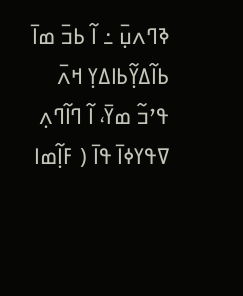ߢߣߍߎ߲߫ ߸ ߊ߬ ߕߏ߫ ߘߊ߫ ߕߊ߬ߡߌ߲߬ߕߊߡߌ߲ ߞߍ߫ ߟߴߏ߬ ߘߌ߫، ߊ߬ ߣߊ߬ߣߍ߲ ߜߟߌߦߊ߫ ߟߊ߫ ( ߓߊ߲߬ߘߊ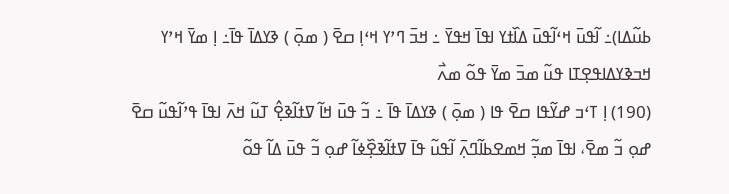ߕߎ߬ߡߊ)߸ ߊ߬ߟߎ߫ ߞߵߊ߬ߟߎ߫ ߡߊ߰ߙߌ ߊߟߊ߫ ߞߟߌ߫ ߸ ߞߏ߫ ߣߴߌ ߞߵߊ߲ ߛߐ߫ ( ߘߋ߲߫ ) ߢߌߡߊ߫ ߟߊ߫߸ ߊ߲ ߘߌ߫ ߞߴߌ ߞߏߢߌߡߊߟߐ߲ߠߊ ߟߎ߬ ߘߏ߫ ߘߌ߫ ߟߋ߬ ߘߍ߯
(190) ߊ߲ ߠߵߏ ߝߌ߬ߟߊ ߛߐ߫ ߟߊ ( ߘߋ߲߫ ) ߢߌߡߊ߫ ߟߊ߫ ߸ ߏ߬ ߟߎ߫ ߞߊ߬ ߜߙߊ߬ߢߐ߲߮ ߠߎ߬ ߞߍ߫ ߊߟߊ߫ ߟߴߊ߬ߟߎ߬ ߛߐ߫ ߝߋ߲ ߏ߬ ߘߐ߫، ߊߟߊ߫ ߘߏ߲߬ ߞߘߐߕߊ߬ߣߍ߲߫ ߊ߬ߟߎ߬ ߟߊ߫ ߜߙߊ߬ߢߐ߲߰ߦߊ߬ ߝߋ߲ ߏ߬ ߟߎ߫ ߡߊ߬ ߟߋ߬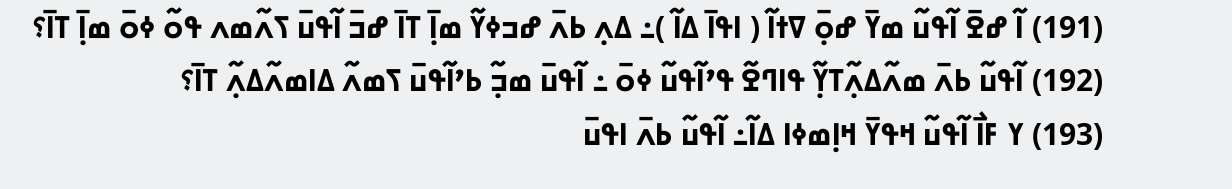(191) ߊ߬ ߝߐ߫ ߊ߬ߟߎ߬ ߘߌ߫ ߝߋ߲߫ ߜߙߊ߬ ( ߊߟߊ߫ ߡߊ߬ )߸ ߡߍ߲ ߕߍ߫ ߝߏߦߌ߬ ߘߊ߲߫ ߠߊ߫ ߝߏ߫ ߊ߬ߟߎ߫ ߖߍ߬ߘߍ ߟߋ߬ ߦߋ߫ ߘߊ߲߫ ߠߊ߫؟
(192) ߊ߬ߟߎ߬ ߕߍ߫ ߘߍ߬ߡߍ߲߬ߠߌ߲߬ ߟߊߣߐ߬ ߟߴߊ߬ߟߎ߬ ߦߋ߫ ߸ ߊ߬ߟߎ߫ ߘߏ߲߬ ߕߴߊ߬ߟߎ߫ ߖߘߍ߬ ߡߊߘߍ߬ߡߍ߲߬ ߠߊ߫؟
(193) ߌ ߓߊ߯ ߊ߬ߟߎ߬ ߞߟߌ߫ ߞߊ߲ߘߦߊ ߡߊ߬߸ ߊ߬ߟߎ߬ ߕߍ߫ ߊߟߎ߫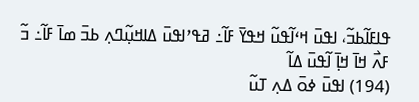ߟߊߓߊ߬ߕߏ߬، ߊߟߎ߫ ߞߵߊ߬ߟߎ߬ ߞߟߌ߫ ߓߊ߬߸ ߥߟߴߊߟߎ߫ ߡߊߞߎ߲߬ߣߍ߲ ߕߏ߫ ߘߊ߫ ߓߊ߬߸ ߏ߬ ߓߍ߯ ߞߊ߫ ߞߊ߲߫ ߊ߬ߟߎ߫ ߡߊ߬
(194) ߊߟߎ߫ ߦߋ߫ ߡߍ߲ ߠߎ߬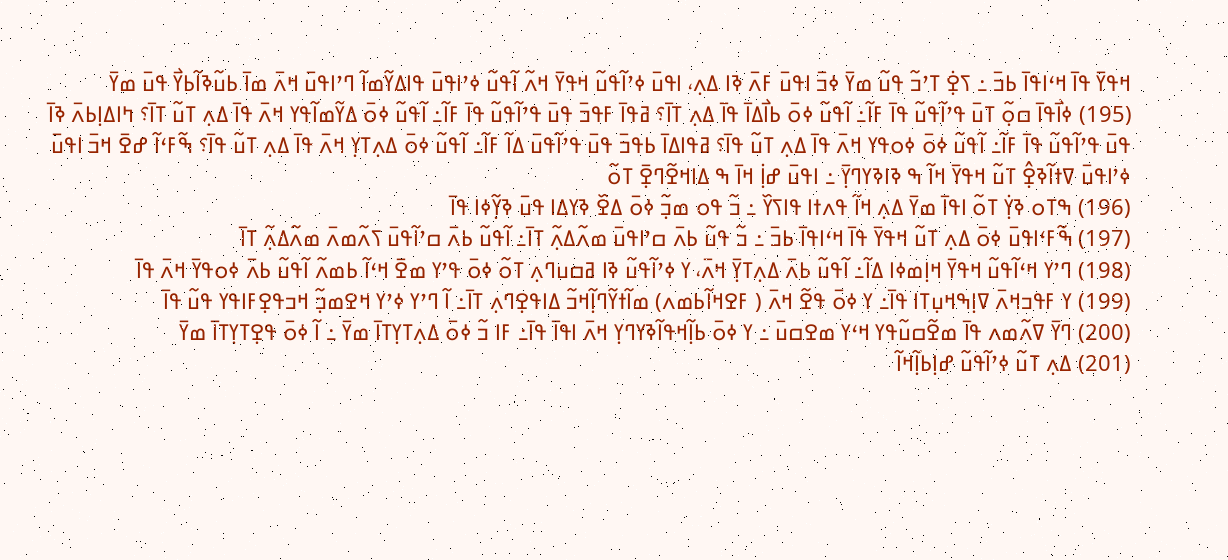ߞߟߌ߫ ߟߊ߫ ߞߵߊߟߊ߫ ߕߏ߫ ߸ ߖߐ߲߭ ߠߴߏ߬ ߟߎ߬ ߘߌ߫ ߦߏ߫ ߊߟߎ߫ ߓߍ߫ ߢߊ ߡߍ߲، ߊߟߎ߫ ߦߴߊ߬ߟߎ߬ ߞߟߌ߫ ߞߍ߬ ߊ߬ߟߎ߬ ߦߴߊߟߎ߫ ߟߊߡߌ߬ߘߊ߬ ߣߴߊߟߎ߫ ߞߍ߫ ߘߊ߫ ߕߎ߬ߢߊ߬ߕߌ߯ ߟߎ߫ ߘߌ߫
(195) ߦߊ߯ߟߊ߫ ߛߋ߲߬ ߠߎ߫ ߟߴߊ߬ߟߎ߬ ߟߊ߫ ߓߊ߬߸ ߊ߬ߟߎ߬ ߦߋ߫ ߕߊ߯ߡߊ߫ ߟߊ߫ ߡߍ߲ ߠߊ߫؟ ߥߟߊ߫ ߓߟߏ߫ ߟߎ߫ ߟߴߊ߬ߟߎ߬ ߟߊ߫ ߓߊ߬߸ ߊ߬ߟߎ߬ ߦߋ߫ ߡߌ߬ߘߊ߬ߟߌ ߞߍ߫ ߟߊ߫ ߡߍ߲ ߠߎ߬ ߠߊ߫؟ ߤߊߡߊ߲ߕߍ߫ ߢߊ߫ ߟߎ߫ ߟߴߊ߬ߟߎ߬ ߟߊ߫ ߓߊ߬߸ ߊ߬ߟߎ߬ ߦߋ߫ ߦߋߟߌ ߞߍ߫ ߟߊ߫ ߡߍ߲ ߠߎ߬ ߟߊ߫؟ ߥߟߊߡߊ߫ ߕߟߏ߫ ߟߎ߫ ߟߴߊ߬ߟߎ߫ ߡߊ߬ ߓߊ߬߸ ߊ߬ߟߎ߬ ߦߋ߫ ߡߍ߲ߠߌ߲ ߞߍ߫ ߟߊ߫ ߡߍ߲ ߠߎ߬ ߟߊ߫؟ ߒ߬ߓߵߊ߬ ߝߐ߫ ߞߏ߫ ߊߟߎ߫ ߦߴߊߟߎ߫ ߜߙߊ߬ߢߐ߲߮ ߠߎ߬ ߞߟߌ߫ ߞߊ߬ ߒ ߢߊߢߌߣߌ߲߫ ߸ ߊߟߎ߫ ߝߊ߲߭ ߞߊ߫ ߒ ߡߊߞߐ߬ߣߐ߲߫ ߠߋ߬
(196) ߒߠߋ ߢߌ߲߭ ߠߋ߬ ߊߟߊ߫ ߘߌ߫ ߡߍ߲ ߞߊ߬ ߟߍߙߊ ߟߊߖߌ߰ ߸ ߏ߬ ߟߋ ߘߏ߲߬ ߦߋ߫ ߡߐ߰ ߢߌߡߊ ߟߎ߫ ߢߌ߲߬ߦߊ ߟߊ߫
(197) ߒ߬ߓߵߊߟߎ߫ ߦߋ߫ ߡߍ߲ ߠߎ߬ ߞߟߌ߫ ߟߊ߫ ߞߵߊߟߊ߫ ߕߏ߫ ߸ ߏ߬ ߟߎ߬ ߕߍ߫ ߛߴߊߟߎ߫ ߘߍ߬ߡߍ߲߬ ߠߊ߫߸ ߊ߬ߟߎ߬ ߕߍ߫ ߛߴߊ߬ߟߎ߫ ߖߍ߬ߘߍ߫ ߘߍ߬ߡߍ߲߬ ߠߊ߫
(198) ߣߴߌ ߞߵߊ߬ߟߎ߬ ߞߟߌ߫ ߞߊ߲ߘߦߊ ߡߊ߬߸ ߊ߬ߟߎ߬ ߕߍ߫ ߡߍ߲ߠߌ߲߫ ߞߍ߫، ߌ ߦߴߊ߬ߟߎ߬ ߢߊ ߥߛߎߣߍ߲ ߠߋ߬ ߦߋ߫ ߟߴߌ ߘߐ߫ ߞߵߊ߬ ߕߘߍ߬ ߊ߬ߟߎ߬ ߕߍ߫ ߦߋߟߌ߫ ߞߍ߫ ߟߊ߫
(199) ߌ ߓߟߏߞߍ߫ ߜߊ߲ߒߞߎ߲ߠߊ ߟߊ߫߸ ߌ ߦߋ߫ ߟߐ߬ ߞߍ߫ ( ߓߐߞߊ߬ߕߘߍ) ߘߊ߬ߙߌ߬ߣߊ߲߬ߞߏ߬ ߡߊߟߐ߲ߣߍ߲ ߠߊ߫߸ ߊ߬ ߣߴߌ ߦߴߌ ߞߐߘߏ߲߬ ߞߏߟߐ߲ߓߊߟߌ ߟߎ߬ ߟߊ߫
(200) ߣߌ߫ ߜߍ߬ߘߍ ߟߊ߫ ߘߐ߬ߛߎ߬ߟߌ ߞߵߌ ߘߐߛߎ߫ ߸ ߌ ߦߋ߫ ߕߊ߲߬ߞߟߊ߬ߢߌߣߌ߲ ߞߍ߫ ߊߟߊ߫ ߟߊ߫߸ ߓߊ ߏ߬ ߦߋ߫ ߡߍ߲ߠߌ߲ߠߊ߫ ߘߌ߫ ߸ ߊ߬ ߦߋ߫ ߟߐ߲ߠߌ߲ߠߊ߫ ߘߌ߫
(201) ߡߍ߲ ߠߎ߬ ߦߴߊ߬ߟߎ߬ ߝߊ߲ߕߊ߲߬ߞߊ߬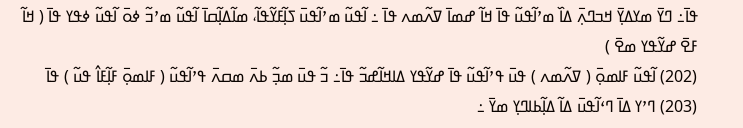ߟߊ߫߸ ߣߌ߫ ߘߌߡߌ߲߫ ߞߏߣߍ߲߫ ߡߊ߰ ߘߴߊ߬ߟߎ߬ ߟߊ߫ ߞߊ߬ ߝߘߊ߫ ߜߍ߬ߘߍ ߟߊ߫ ߸ ߊ߬ߟߎ߬ ߘߴߊ߬ߟߎ߫ ߖߊ߲߬ߓߌ߬ߟߊ߬، ߘߊ߬ߡߊ߲߬ߛߊ߫ ߊ߬ߟߎ߬ ߘߴߏ߬ ߦߋ߫ ߊ߬ߟߎ߬ ߦߟߌ ߟߊ߫ ( ߞߊ߬ ߓߐ߫ ߝߌ߬ߟߌ ߘߐ߫ )
(202) ߊ߬ߟߎ߬ ߓߊߘߋ߲߫ ( ߜߍ߬ߘߍ ) ߟߎ߫ ߟߴߊ߬ߟߎ߬ ߟߊ߫ ߝߌ߬ߟߌ ߡߊߞߊ߬ߝߏ߬ ߟߊ߫߸ ߏ߬ ߟߎ߫ ߘߏ߲߬ ߕߍ߫ ߘߛߍ߫ ߟߴߊ߬ߟߎ߬ ( ߓߊߘߋ߲߫ ߓߊ߲߬ߓߊ߮ ߟߎ߬ ) ߟߊ߫
(203) ߣߴߌ ߡߊ߫ ߣߵߊ߬ߟߎ߫ ߡߊ߬ ߡߊ߲߬ߕߊߣߌ߲ ߘߌ߫ ߸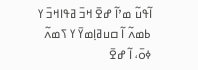ߊ߬ߟߎ߬ ߘߴߊ߬ ߝߐ߫ ߞߏ߫ ߥߟߊߞߏ߫ ߌ ߕߘߍ߬ ߊ߬ ߛߎߥߊ߲ߘߌ߫ ߌ ߖߘߍ߬ ߦߋ߫، ߊ߬ ߝߐ߫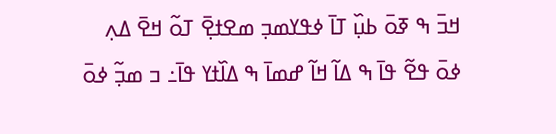ߞߏ߫ ߒ ߧߋ߫ ߕߎ߲߰ ߠߊ߫ ߦߟߌߘߏ߲ ߘߐߙߐ߲߫ ߠߋ߬ ߞߐ߫ ߡߍ߲ ߦߋ߫ ߟߐ߬ ߟߊ߫ ߒ ߡߊ߬ ߞߊ߬ ߝߘߊ߫ ߒ ߡߊ߰ߙߌ ߟߊ߫߸ ߏ ߘߏ߲߬ ߦߋ߫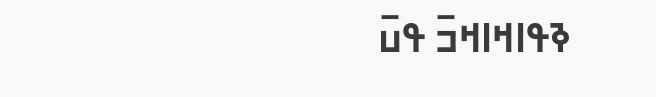ߢߟߊߞߊߞߏ߫ ߟߎ߫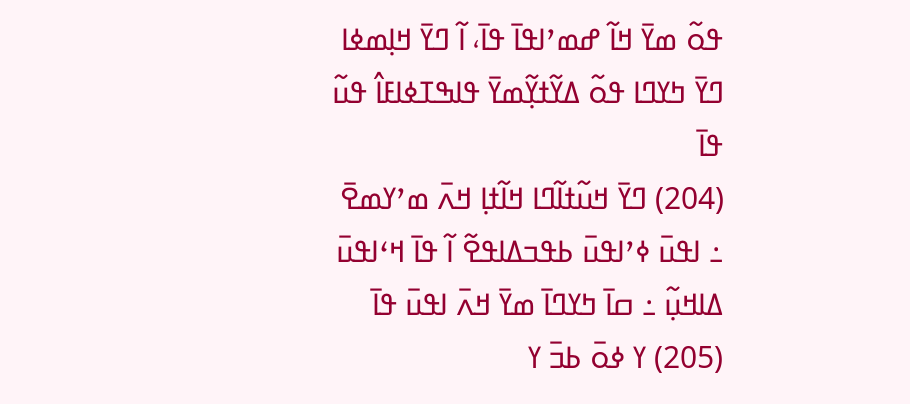ߟߋ߬ ߘߌ߫ ߞߊ߬ ߝߘߴߊߟߊ߫ ߟߊ߫، ߊ߬ ߣߌ߫ ߞߊ߲ߘߦߊ ߣߌ߫ ߤߌߣߊ ߟߋ߬ ߡߌ߬ߙߌ߲߬ߘߌ߫ ߟߊߒߠߦߊߓߊ߮ ߟߎ߬ ߟߊ߫
(204) ߣߌ߫ ߞߎ߬ߙߊ߬ߣߊ ߞߊ߬ߙߊ߲ ߞߍ߫ ߘߴߌߘߐ߫ ߸ ߊߟߎ߫ ߦߴߊߟߎ߫ ߕߟߏߡߊߟߐ߬ ߊ߬ ߟߊ߫ ߞߵߊߟߎ߫ ߡߊߞߎ߲߬ ߸ ߛߊ߫ ߤߌߣߊ߫ ߘߌ߫ ߞߍ߫ ߊߟߎ߫ ߟߊ߫
(205) ߌ ߦߋ߫ ߕߏ߫ ߌ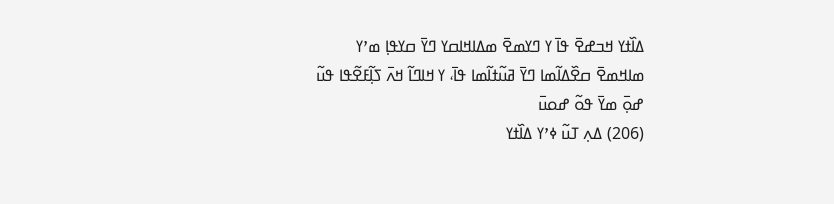ߡߊ߰ߙߌ ߞߏߝߐ߫ ߟߊ߫ ߌ ߣߌߘߐ߫ ߘߡߊߞߊߛߌ ߣߌ߫ ߛߌߟߊ߲ ߘߴߌ ߘߊߞߘߐ߫ ߛߐ߰ߡߊ߬ߘߊ ߣߌ߫ ߥߎ߬ߙߊ߬ߘߊ ߟߊ߫، ߌ ߞߊߣߊ߬ ߞߍ߫ ߖߊ߲߬ߓߐ߬ߟߊ ߟߎ߬ ߝߋ߲߫ ߘߌ߫ ߟߋ߬ ߝߋߎ߫
(206) ߡߍ߲ ߠߎ߬ ߦߴߌ ߡߊ߰ߙߌ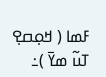ߓߘߊ ( ߞߋ߲ߛߐ߲ ߠߎ߬ ߘߌ߫ )߸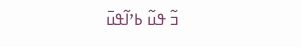ߏ߬ ߟߎ߬ ߕߴߊ߬ߟߎ߫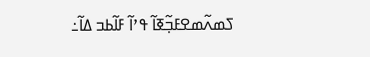ߖߘߍ߬ߘߐߓߏ߲߬ߧߊ߬ ߟߴߊ߬ ߓߊ߬ߕߏ ߡߊ߬߸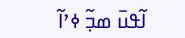ߊ߬ߟߎ߫ ߘߏ߲߬ ߦߴߊ߬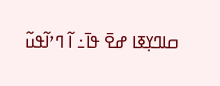ߛߊߣߌ߲ߧߊ ߝߐ߫ ߟߊ߫߸ ߊ߬ ߣߴߊ߬ߟߎ߬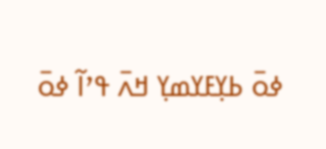ߦߋ߫ ߕߌ߲ߓߌߘߌ߲ ߞߍ߫ ߟߴߊ߬ ߦߋ߫